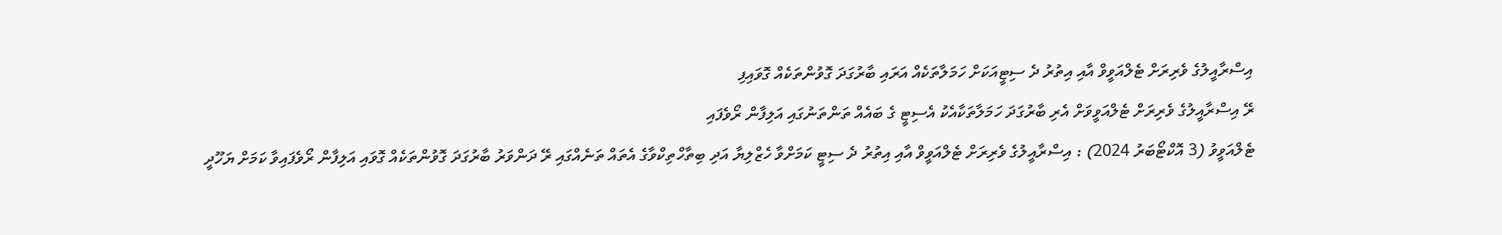އިސްރާއީލުގެ ވެރިރަށް ޓެލްއަވީވް އާއި އިތުރު ދެ ސިޓީއަކަށް ހަމަލާތަކެއް އަރައި ބާރުގަދަ ގޮވުންތަކެއް ގޮވައިފި
ރޭ އިސްރާއީލުގެ ވެރިރަށް ޓެލްއަވީވަށް އެރި ބާރުގަދަ ހަމަލާތަކާއެކު އެސިޓީ ގެ ބައެއް ތަންތަނުގައި އަލިފާން ރޯވެފައި
ޓެލްއަވީވު (3 އޮކްޓޯބަރު 2024) : އިސްރާއީލުގެ ވެރިރަށް ޓެލްއަވީވް އާއި އިތުރު ދެ ސިޓީ ކަމަށްވާ ހެޒްލިޔާ އަދި ބިތާހްތިކްވާގެ އެތައް ތަނެއްގައި ރޭ ދަންވަރު ބާރުގަދަ ގޮވުންތަކެއް ގޮވައި އަލިފާން ރޯވެފައިވާ ކަމަށް ޔަހޫދީ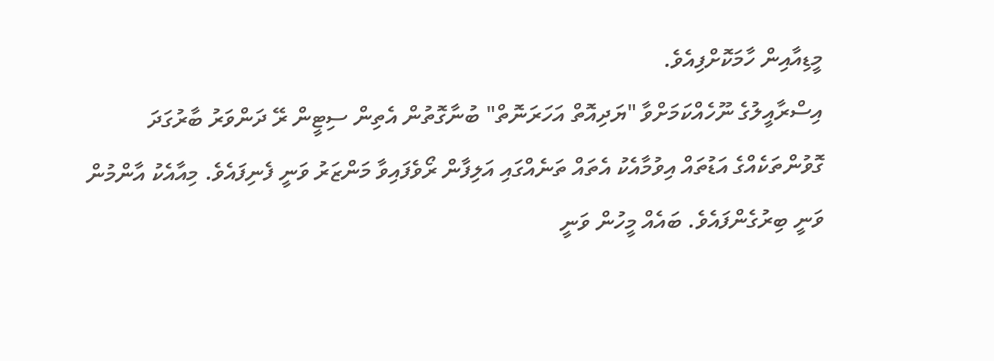މީޑިއާއިން ހާމަކޮށްފިއެވެ.
އިސްރާއީލުގެ ނޫހެއްކަމަށްވާ "ޔަދިއޮތް އަހަރަނޮތް" ބުނާގޮތުން އެތިން ސިޓީން ރޭ ދަންވަރު ބާރުގަދަ ގޮވުންތަކެއްގެ އަޑުތައް އިވުމާއެކު އެތައް ތަނެއްގައި އަލިފާން ރޯވެފައިވާ މަންޒަރު ވަނީ ފެނިފައެވެ. މިއާއެކު އާންމުން ވަނީ ބިރުގެންފައެވެ. ބައެއް މީހުން ވަނީ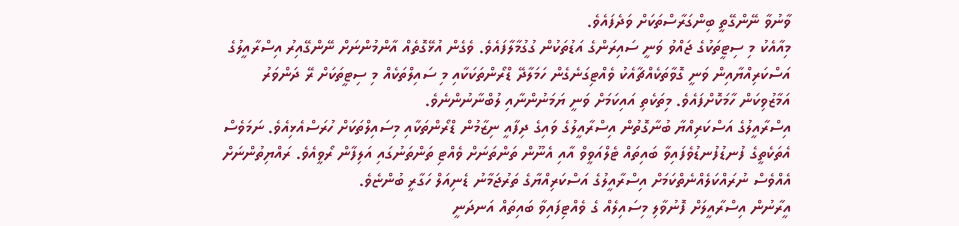ވާނުވާ ނޭންގޭތީ ބިންގަރާސްތަކަށް ވަދެފައެވެ.
މިއާއެކު މި ސިޓީތަކުގެ ޖައްވު ވަނީ ސައިރަންގެ އަޑުތަކުން ގުގުމާލާފައެވެ. ވެގެން އުޅޭގޮތެއް އާންމުންނަށް ނޭންގޭއިރު އިސްރާއީލުގެ އަސްކަރިއްޔާއިން ވަނީ ގޮވާތަކެއްޗާއެކު ވެއްޓިގަނެގެން ހަމަލާދޭ ޑްރޯންތަކަކާއި މި ސައިލްތަކެއް މި ސިޓީތަކަށް ރޭ ދަންވަރު އަމާޒުވިކަން ހާމަކޮށްފައެވެ. މިތަކެތި އައިކަމަށް ވަނީ ޔަމަނުންނާއި ލުބްނާނުންނެވެ.
އިސްރާއީލުގެ އަސްކަރިއްޔާ ބުނާގޮތުން އިސްރާއީލުގެ ވައިގެ ދިފާއީ ނިޒާމުން ޑްރޯންތަކާއި މިސައިލްތަކަށް ހުރަސްއެޅިއެވެ. ނަމަވެސް އެތަކެތީގެ ފުނޑުފުނޑުވެފައިވާ ބައިތައް ޓެލްއަވީވް އާއި އެނޫން ތަންތަނަށް ވެއްޓި ތަންތަނުގައި އަލިފާން ރޯވީއެވެ. ރައްޔިތުންނަށް އެއްވެސް ނުރައްކަލެއްނެތްކަމަށް އިސްރާއީލުގެ އަސްކަރިއްޔާގެ ތަރުޖަމާނު ޑެނިއަލް ހަގާރީ ބުންޏެވެ.
އީރާނުން އިސްރާއީލަށް ފޮނުވާލި މިސައިލެއް ގެ ވެއްޓިފައިވާ ބައިތައް އަނދަނީ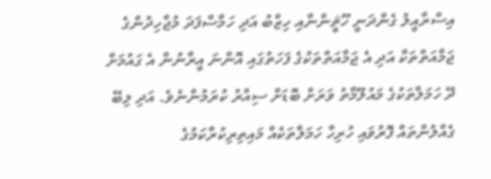އިސްރާއީލު ގެންދަނީ ހޫޘީންނާއި ހިޒްބު އަދި ހަމާސްފަދަ މުޖާހިދުންގެ ޖަމާއަތްތަކާ އަދި އެ ޖަމާއަތްތަކުގެ ފަހަތުގައި އޮންނަ އީރާނުން އެ ގައުމަށް ދޭ ހަމަލާތަކުގެ މައުލޫމާތު ވަރަށް ބޮޑަށް ސިއްރު ކުރަމުންނެވެ. އަދި ލިބޭ ގެއްލުންތައް ފޮރުވައި ހުރިހާ ހަމަލާތަކެއް މައިތިރިކުރާކަމުގެ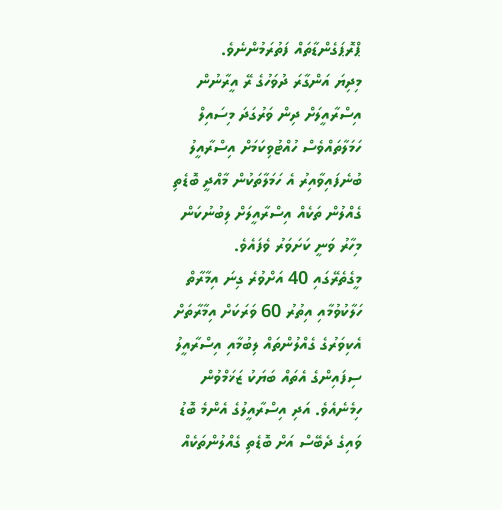ޕްރޮޕަގެންޑާތައް ފަތުރަމުންނެވެ.
މިދިޔަ އަންގާރަ ދުވަހުގެ ރޭ އީރާނުން އިސްރާއީލަށް ދިން ވަރުގަދަ މިސައިލް ހަމަލާތައްވެސް ހުއްޓުވިކަމަށް އިސްރާއީލު ބުނެފައިވާއިރު އެ ހަމަލާތަކުން މާއްދީ ބޮޑެތި ގެއްލުން ތަކެއް އިސްރާއީލަށް ލިބުނުކަން މިހާރު ވަނީ ކަށަވަރު ވެފައެވެ.
މީގެތެރޭގައި 40 އަށްވުރެ ގިނަ އިމާރާތް ހަލާކުވުމާއި އިތުރު 60 ވަރަކަށް އިމާރާތަށް އެކިވަރުގެ ގެއްލުންތައް ލިބުމާއި އިސްރާއީލު ސިފައިންގެ އެތައް ބަޔަކު ޒަޚަމްވުން ހިމެނެއެވެ. އަދި އިސްރާއީލުގެ އެންމެ ބޮޑު ވައިގެ ދެބޭސް އަށް ބޮޑެތި ގެއްލުންތަކެއް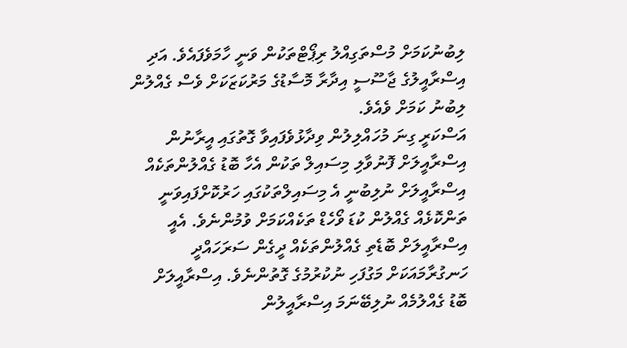ލިބުނުކަމަށް މުސްތަގިއްލު ރިޕޯޓްތަކުން ވަނީ ހާމަވެފައެވެ. އަދި އިސްރާއީލުގެ ޖާސޫސީ އިދާރާ މޮސާޑުގެ މަރުކަޒަކަށް ވެސް ގެއްލުން ލިބުނު ކަމަށް ވެއެވެ.
އަސްކަރީ ގިނަ މުހައްލިލުން ވިދާޅުވެފައިވާ ގޮތުގައި އީރާނުން އިސްރާއީލަށް ފޮނުވާލި މިސައިލް ތަކުން އެހާ ބޮޑު ގެއްލުންތަކެއް އިސްރާއީލަށް ނުލިބުނީ އެ މިސައިލްތަކުގައި ހަރުކޮށްފައިވަނީ ތަންކޮޅެއް ގެއްލުން ކުޑަ ވޯހެޑް ތަކެއްކަމަށް ވުމުންނެވެ. އެއީ އިސްރާއީލަށް ބޮޑެތި ގެއްލުންތަކެއް ދީގެން ސަރަހައްދީ ހަނގުރާމައަކަށް މަގުފަހި ނުކުރުމުގެ ގޮތުންނެވެ. އިސްރާއީލަށް ބޮޑު ގެއްލުމެއް ނުލިބޭނަމަ އިސްރާއީލުން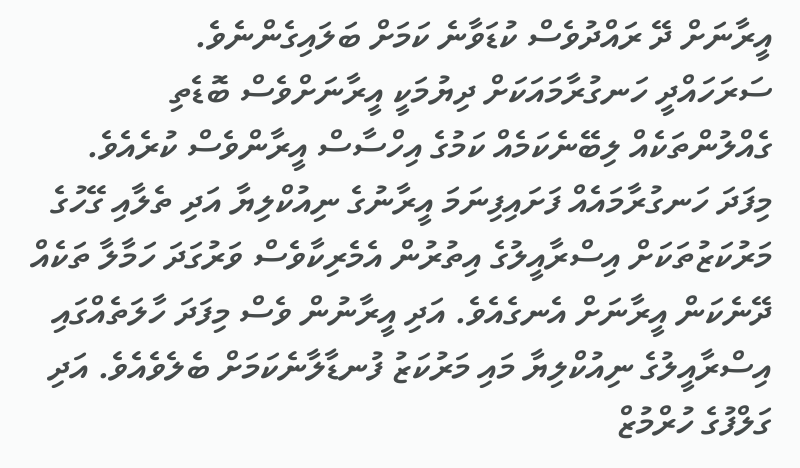އީރާނަށް ދޭ ރައްދުވެސް ކުޑަވާނެ ކަމަށް ބަލައިގެންނެވެ.
ސަރަހައްދީ ހަނގުރާމައަކަށް ދިޔުމަކީ އީރާނަށްވެސް ބޮޑެތި ގެއްލުންތަކެއް ލިބޭނެކަމެއް ކަމުގެ އިހްސާސް އީރާންވެސް ކުރެއެވެ. މިފަދަ ހަނގުރާމައެއް ފަށައިފިނަމަ އީރާނުގެ ނިއުކްލިޔާ އަދި ތެލާއި ގޭހުގެ މަރުކަޒުތަކަށް އިސްރާއީލުގެ އިތުރުން އެމެރިކާވެސް ވަރުގަދަ ހަމާލާ ތަކެއް ދޭނެކަން އީރާނަށް އެނގެއެވެ. އަދި އީރާނުން ވެސް މިފަދަ ހާލަތެއްގައި އިސްރާއީލުގެ ނިއުކްލިޔާ މައި މަރުކަޒު ފުނޑާލާނެކަމަށް ބެލެވެއެވެ. އަދި ގަލްފުގެ ހުރްމުޒް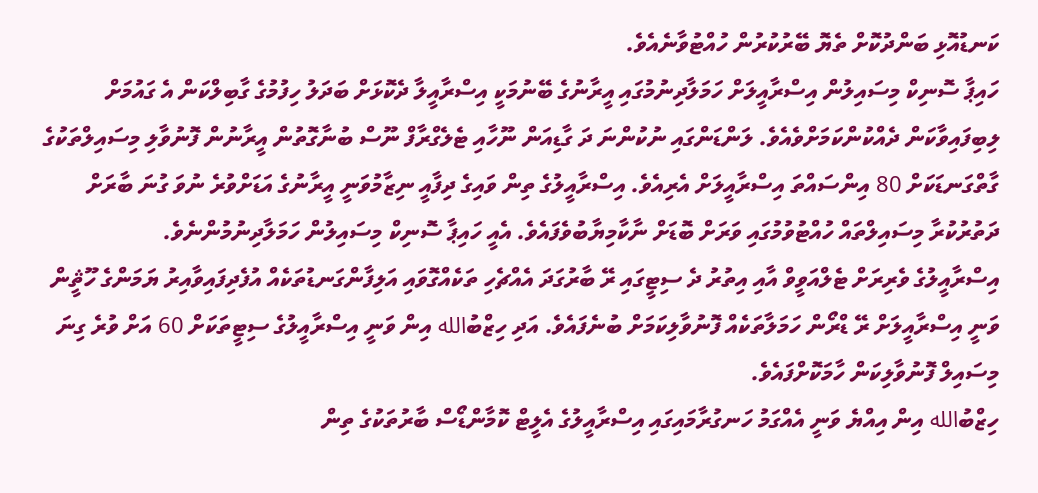ކަނޑުއޮޅި ބަންދުކޮށް ތެޔޮ ބޭރުކުރުން ހުއްޓުވާނެއެވެ.
ހައިޕާ ސޮނިކް މިސައިލުން އިސްރާއީލަށް ހަމަލާދިނުމުގައި އީރާނުގެ ބޭނުމަކީ އިސްރާއީލާ ދެކޮޅަށް ބަދަލު ހިފުމުގެ ގާބިލްކަން އެ ގައުމަށް ލިބިފައިވާކަން ދެއްކުންކަމަށްވެއެވެ. ލަންޑަންގައި ނުކުންނަ ދަ ގާޑިއަން ނޫހާއި ޓެލެގްރާފް ނޫސް ބުނާގޮތުން އީރާނުން ފޮނުވާލި މިސައިލްތަކުގެ ގާތްގަނޑަކަށް 80 އިންސައްތަ އިސްރާއީލަށް އެރިއެވެ. އިސްރާއީލުގެ ތިން ވައިގެ ދިފާއީ ނިޒާމުވަނީ އީރާނުގެ އަޑަށްވުރެ ނުވަ ގުނަ ބާރަށް ދަތުރުކުރާ މިސައިލްތައް ހުއްޓުވުމުގައި ވަރަށް ބޮޑަށް ނާކާމިޔާބުވެފައެވެ. އެއީ ހައިޕާ ސޮނިކް މިސައިލުން ހަމަލާދިނުމުންނެވެ.
އިސްރާއީލުގެ ވެރިރަށް ޓެލްއަވީވް އާއި އިތުރު ދެ ސިޓީގައި ރޭ ބާރުގަދަ އެއްޗެހި ތަކެއްގޮވައި އަލިފާންގަނޑުތަކެއް އުފެދިފައިވާއިރު ޔަމަންގެ ހޫޘީން ވަނީ އިސްރާއީލަށް ރޭ ޑްރޯން ހަމަލާތަކެއް ފޮނުވާލިކަމަށް ބުނެފައެވެ. އަދި ހިޒްބުالله އިން ވަނީ އިސްރާއީލުގެ ސިޓީތަކަށް 60 އަށް ވުރެ ގިނަ މިސައިލް ފޮނުވާލިކަން ހާމަކޮށްފައެވެ.
ހިޒްބުالله އިން އިއްޔެ ވަނީ އެއްގަމު ހަނގުރާމައިގައި އިސްރާއީލުގެ އެލީޓް ކޮމާންޑޯސް ބާރުތަކުގެ ތިން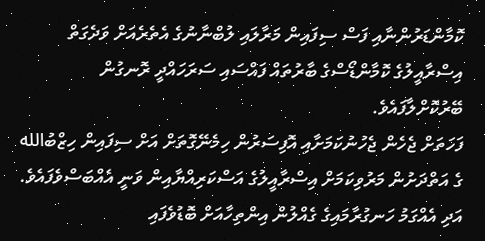ކޮމާންޑަރުންނާއި ފަސް ސިފައިން މަރާލައި ލުބްނާނުގެ އެތެރެއަށް ވަދެގަތް އިސްރާއީލުގެ ކޮމާންޑޯސްގެ ބާރުތައް ފައްސައި ސަރަހައްދީ ރޮނގުން ބޭރުކޮށްލާފައެވެ.
ފަހަތަށް ޖެހެން ޖެހުނުކަމަށާއި އޮފިސަރުން ހިމެނޭގޮތަށް އަށް ސިފައިން ހިޒްބުالله ގެ އަތްދަށުން މަރުވިކަމަށް އިސްރާއީލުގެ އަސްކަރިއްޔާއިން ވަނީ އެއްބަސްވެފައެވެ. އަދި އެއްގަމު ހަނގުރާމައިގެ ގެއްލުން އިންތިހާއަށް ބޮޑުވެފައި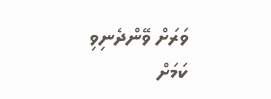ވަރަށް ވޭންދެނިވި ކަމަށް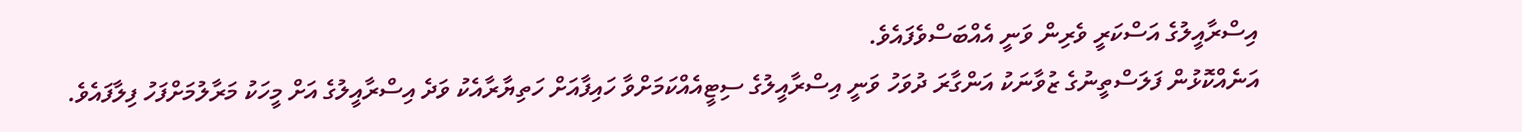އިސްރާއީލުގެ އަސްކަރީ ވެރިން ވަނީ އެއްބަސްވެފައެވެ.
އަނެއްކޮޅުން ފަލަސްތީނުގެ ޒުވާނަކު އަންގާރަ ދުވަހު ވަނީ އިސްރާއީލުގެ ސިޓީއެއްކަމަށްވާ ހައިފާއަށް ހަތިޔާރާއެކު ވަދެ އިސްރާއީލުގެ އަށް މީހަކު މަރާލުމަށްފަހު ފިލާފައެވެ.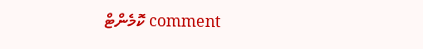comment ކޮމެންޓް